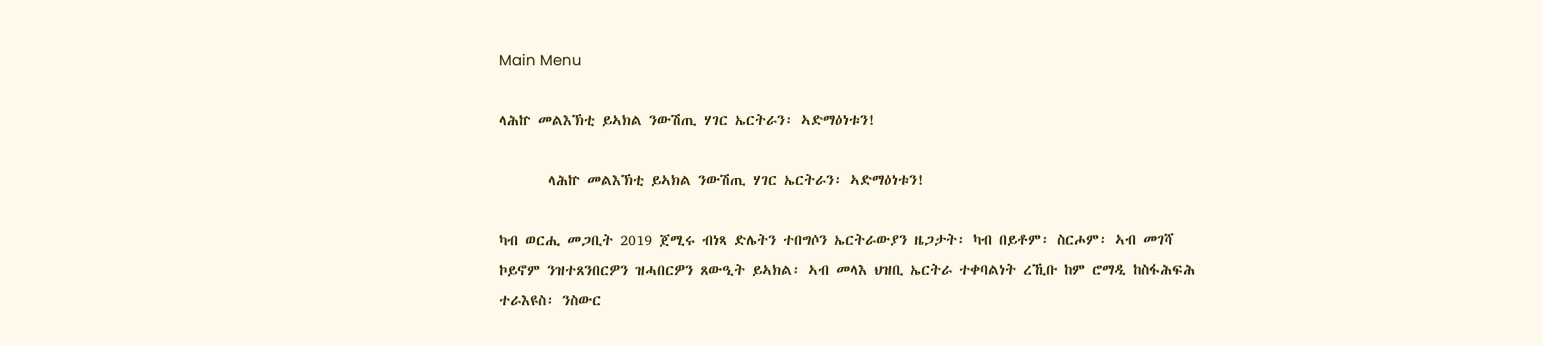Main Menu

ላሕኵ መልእኽቲ ይኣክል ንውሽጢ ሃገር ኤርትራን፡ ኣድማዕነቱን!

       ላሕኵ መልእኽቲ ይኣክል ንውሽጢ ሃገር ኤርትራን፡ ኣድማዕነቱን!

ካብ ወርሒ መጋቢት 2019 ጀሚሩ ብነጻ ድሌትን ተበግሶን ኤርትራውያን ዜጋታት፡ ካብ በይቶም፡ ስርሖም፡ ኣብ መገሻ ኮይኖም ንዝተጸንበርዎን ዝሓበርዎን ጸውዒት ይኣክል፡ ኣብ መላእ ህዝቢ ኤርትራ ተቀባልነት ረኺቡ ከም ሮማዲ ከስፋሕፍሕ ተራእዩስ፡ ንስውር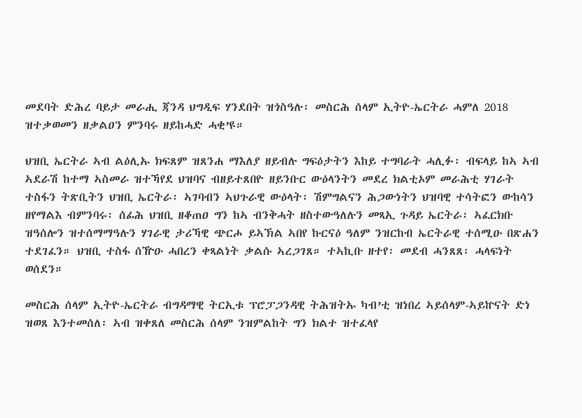መደባት ድሕረ ባይታ መራሒ ጃንዳ ህግዲፍ ሃንደበት ዝጎስዓሉ፡ መስርሕ ሰላም ኢትዮ-ኤርትራ ሓምለ 2018 ዝተቃወመን ዘቃልዐን ምንባሩ ዘይከሓድ ሓቂ’ዩ።

ህዝቢ ኤርትራ ኣብ ልዕሊኡ ክፍጸም ዝጸንሐ ማእለያ ዘይብሉ ግፍዕታትን እከይ ተግባራት ሓሊፉ፡ ብፍላይ ከኣ ኣብ ኣደራሽ ከተማ ኣስመራ ዝተኻየደ ህዝባና ብዘይተጸበዮ ዘይንቡር ውዕላንትን መደረ ክልቲኦም መራሕቲ ሃገራት ተስፋን ትጽቢትን ህዝቢ ኤርትራ፡ ኣገባብን ኣህጉራዊ ውዕላት፡ ሽምግልናን ሕጋውነትን ህዝባዊ ተሳትፎን ውከሳን ዘየማልእ ብምንባሩ፡ ሰፊሕ ህዝቢ ዘቆጠዐ ግን ከኣ ብንቅሓት ዘስተውዓለሉን መጻኢ ጉዳይ ኤርትራ፡ ኣፈርክቡ ዝዓሰሎን ዝተሰማማዓሉን ሃገራዊ ታሪኻዊ ጭርሖ ይኣኽል ኣበየ ኩርናዕ ዓለም ንዝርከብ ኤርትራዊ ተሰሚዑ በጽሐን ተደገፈን። ህዝቢ ተስፋ ሰዅዑ ሓበረን ቀጻልነት ቃልሱ ኣረጋገጸ። ተኣኪቡ ዘተየ፡ መደብ ሓንጸጸ፡ ሓላፍነት ወሰደን።

መስርሕ ሰላም ኢትዮ-ኤርትራ ብግዳማዊ ትርኢቱ ፕሮፓጋንዳዊ ትሕዝትኡ ካብ’ቲ ዝነበረ ኣይሰላም-ኣይኵናት ድነ ዝወጸ እንተመሰለ፡ ኣብ ዝቀጸለ መስርሕ ሰላም ንዝምልከት ግን ክልተ ዝተፈላየ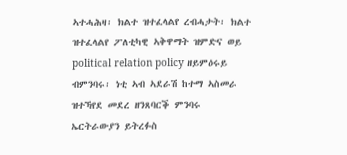ኣተሓሕዛ፡ ክልተ ዝተፈላልየ ረብሓታት፡ ክልተ ዝተፈላልየ ፖለቲካዊ ኣቅዋማት ዝምድና ወይ political relation policy ዘይምዕሩይ ብምንባሩ፡ ነቲ ኣብ ኣደራሽ ከተማ ኣስመራ ዝተኻየደ መደረ ዘንጸባርቕ ምንባሩ ኤርትራውያን ይትረፉስ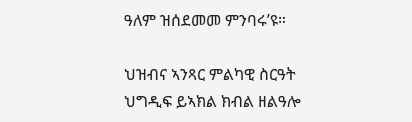ዓለም ዝሰደመመ ምንባሩ’ዩ።

ህዝብና ኣንጻር ምልካዊ ስርዓት ህግዲፍ ይኣክል ክብል ዘልዓሎ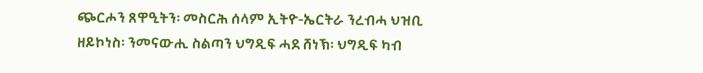ጭርሖን ጸዋዒትን፡ መስርሕ ሰላም ኢትዮ-ኤርትራ ንረብሓ ህዝቢ ዘይኮነስ፡ ንመናውሒ ስልጣን ህግዲፍ ሓደ ሸነኽ፡ ህግዲፍ ካብ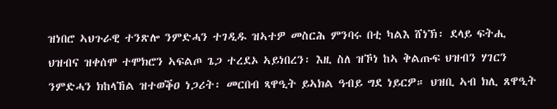ዝነበሮ ኣህጉራዊ ተንጽሎ ንምድሓን ተገዲዱ ዝኣተዎ መስርሕ ምንባሩ በቲ ካልእ ሸነኽ፡ ደላይ ፍትሒ ህዝብና ዝቀሰሞ ተሞክሮን ኣፍልጦ ጌጋ ተረደኦ ኣይነበረን፡ እዚ ስለ ዝኾነ ከኣ ቅልጡፍ ህዝብን ሃገርን ንምድሓን ክከላኸል ዝተወቕዐ ነጋሪት፡ መርበብ ጻዋዒት ይኣክል ዓብይ ግደ ነይርዎ። ህዝቢ ኣብ ክሊ ጸዋዒት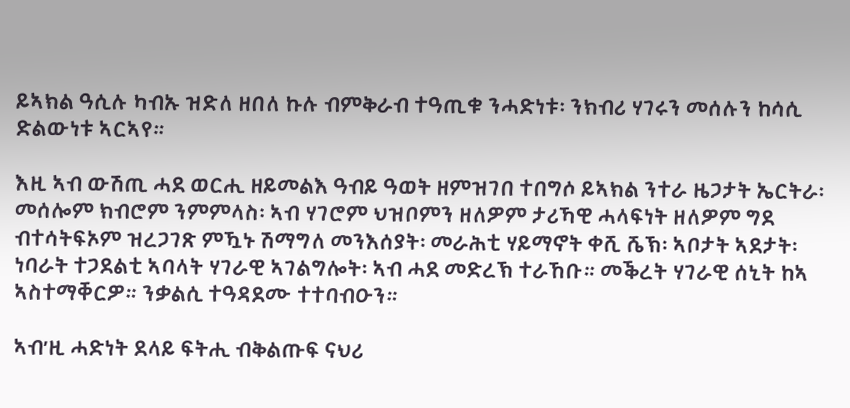ይኣክል ዓሲሉ ካብኡ ዝድለ ዘበለ ኩሉ ብምቅራብ ተዓጢቁ ንሓድነቱ፡ ንክብሪ ሃገሩን መሰሉን ከሳሲ ድልውነቱ ኣርኣየ።

እዚ ኣብ ውሽጢ ሓደ ወርሒ ዘይመልእ ዓብይ ዓወት ዘምዝገበ ተበግሶ ይኣክል ንተራ ዜጋታት ኤርትራ፡ መሰሎም ክብሮም ንምምላስ፡ ኣብ ሃገሮም ህዝቦምን ዘለዎም ታሪኻዊ ሓላፍነት ዘለዎም ግደ ብተሳትፍኦም ዝረጋገጽ ምዃኑ ሽማግለ መንእሰያት፡ መራሕቲ ሃይማኖት ቀሺ ሼኽ፡ ኣቦታት ኣደታት፡ ነባራት ተጋደልቲ ኣባላት ሃገራዊ ኣገልግሎት፡ ኣብ ሓደ መድረኽ ተራኸቡ። መቕረት ሃገራዊ ሰኒት ከኣ ኣስተማቐርዎ። ንቃልሲ ተዓዳደሙ ተተባብዑን።

ኣብ’ዚ ሓድነት ደላይ ፍትሒ ብቅልጡፍ ናህሪ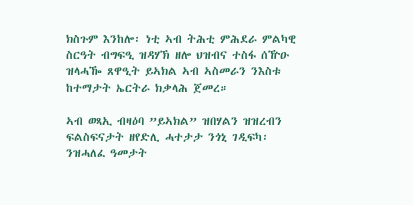ክስጉም እንከሎ፡ ነቲ ኣብ ትሕቲ ምሕደራ ምልካዊ ስርዓት ብግፍዒ ዝዳሃኽ ዘሎ ህዝብና ተስፋ ሰዅዑ ዝላሓዀ ጸዋዒት ይኣክል ኣብ ኣስመራን ንእስቱ ከተማታት ኤርትራ ክቃላሕ ጀመረ።

ኣብ ወጻኢ ብዛዕባ ”ይኣክል” ዝበሃልን ዝዝረብን ፍልስፍናታት ዘየድሊ ሓተታታ ንጎኒ ገዲፍካ፡ ንዝሓለፈ ዓመታት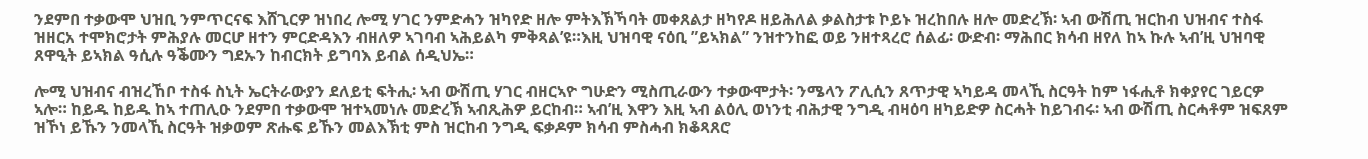ንደምበ ተቃውሞ ህዝቢ ንምጥርናፍ እሸጊርዎ ዝነበረ ሎሚ ሃገር ንምድሓን ዝካየድ ዘሎ ምትእኽኻባት መቀጸልታ ዘካየዶ ዘይሕለል ቃልስታቱ ኮይኑ ዝረከበሉ ዘሎ መድረኽ፡ ኣብ ውሽጢ ዝርከብ ህዝብና ተስፋ ዝዘርአ ተሞክሮታት ምሕያሉ መርሆ ዘተን ምርድዳእን ብዘለዎ ኣገባብ ኣሕይልካ ምቅጻል’ዩ።እዚ ህዝባዊ ናዕቢ ”ይኣክል” ንዝተንከፎ ወይ ንዘተጻረሮ ሰልፊ፡ ውድብ፡ ማሕበር ክሳብ ዘየለ ከኣ ኩሉ ኣብ’ዚ ህዝባዊ ጸዋዒት ይኣክል ዓሲሉ ዓቕሙን ግደኡን ከብርክት ይግባእ ይብል ሰዲህኤ።

ሎሚ ህዝብና ብዝረኸቦ ተስፋ ስኒት ኤርትራውያን ደለይቲ ፍትሒ፡ ኣብ ውሽጢ ሃገር ብዘርኣዮ ግሁድን ሚስጢራውን ተቃውሞታት፡ ንሜላን ፖሊሲን ጸጥታዊ ኣካይዳ መላኺ ስርዓት ከም ነፋሒቶ ክቀያየር ገይርዎ ኣሎ። ከይዱ ከይዱ ከኣ ተጠሊዑ ንደምበ ተቃውሞ ዝተኣመነሉ መድረኽ ኣብጺሕዎ ይርከብ። ኣብ’ዚ እዋን እዚ ኣብ ልዕሊ ወነንቲ ብሕታዊ ንግዲ ብዛዕባ ዘካይድዎ ስርሓት ከይገብሩ፡ ኣብ ውሽጢ ስርሓቶም ዝፍጸም ዝኾነ ይኹን ንመላኺ ስርዓት ዝቃወም ጽሑፍ ይኹን መልእኽቲ ምስ ዝርከብ ንግዲ ፍቃዶም ክሳብ ምስሓብ ክቆጻጸሮ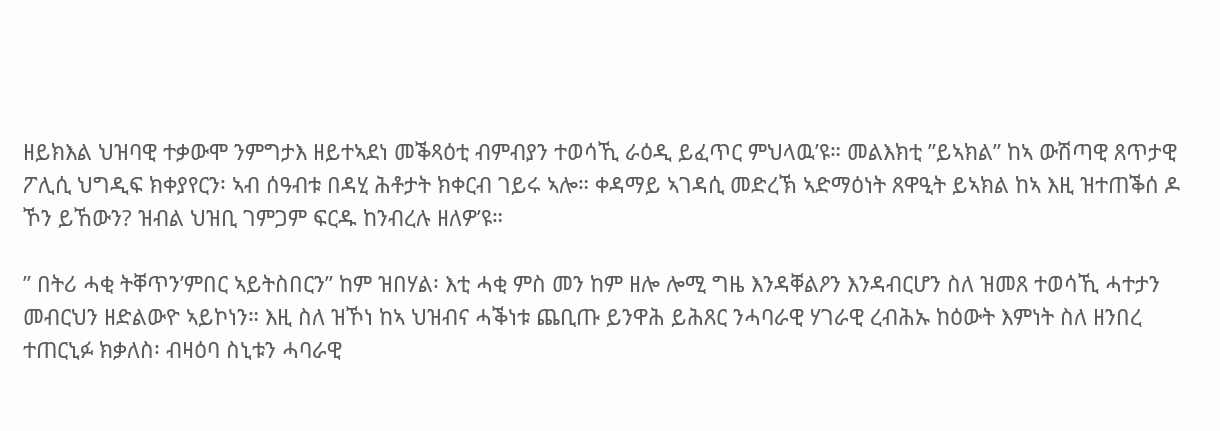ዘይክእል ህዝባዊ ተቃውሞ ንምግታእ ዘይተኣደነ መቕጻዕቲ ብምብያን ተወሳኺ ራዕዲ ይፈጥር ምህላዉ’ዩ። መልእክቲ ”ይኣክል” ከኣ ውሽጣዊ ጸጥታዊ ፖሊሲ ህግዲፍ ክቀያየርን፡ ኣብ ሰዓብቱ በዳሂ ሕቶታት ክቀርብ ገይሩ ኣሎ። ቀዳማይ ኣገዳሲ መድረኽ ኣድማዕነት ጸዋዒት ይኣክል ከኣ እዚ ዝተጠቕሰ ዶ ኾን ይኸውን? ዝብል ህዝቢ ገምጋም ፍርዱ ከንብረሉ ዘለዎ’ዩ።

” በትሪ ሓቂ ትቐጥን’ምበር ኣይትስበርን” ከም ዝበሃል፡ እቲ ሓቂ ምስ መን ከም ዘሎ ሎሚ ግዜ እንዳቐልዖን እንዳብርሆን ስለ ዝመጸ ተወሳኺ ሓተታን መብርህን ዘድልውዮ ኣይኮነን። እዚ ስለ ዝኾነ ከኣ ህዝብና ሓቕነቱ ጨቢጡ ይንዋሕ ይሕጸር ንሓባራዊ ሃገራዊ ረብሕኡ ከዕውት እምነት ስለ ዘንበረ ተጠርኒፉ ክቃለስ፡ ብዛዕባ ስኒቱን ሓባራዊ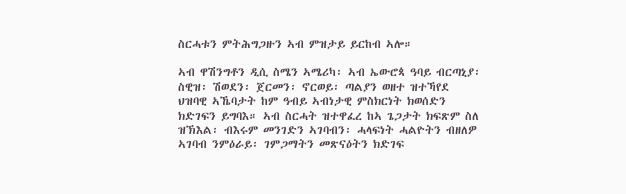ስርሓቱን ምትሕግጋዙን ኣብ ምዝታይ ይርከብ ኣሎ።

ኣብ ዋሽንግቶን ዲሲ ስሜን ኣሜሪካ፡ ኣብ ኤውሮጳ ዓባይ ብርጣኒያ፡ ስዊዝ፡ ሽወደን፡ ጀርመን፡ ኖርወይ፡ ጣልያን ወዘተ ዝተኻየደ ህዝባዊ ኣኼባታት ከም ዓብይ ኣብነታዊ ምስክርነት ክወሰድን ክድገፍን ይግባእ። ኣብ ስርሓት ዝተዋፈረ ከኣ ጌጋታት ክፍጽም ስለ ዝኽእል፡ ብእሩም መንገድን ኣገባብን፡ ሓላፍነት ሓልዮትን ብዘለዎ ኣገባብ ንምዕራይ፡ ገምጋማትን መጽናዕትን ክድገፍ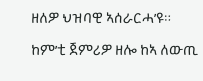ዘለዎ ህዝባዊ ኣሰራርሓ’ዩ።

ከም’ቲ ጀምሪዎ ዘሎ ከኣ ለውጢ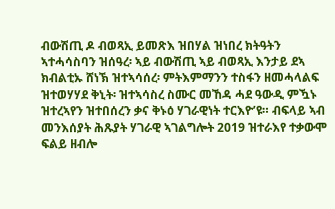ብውሽጢ ዶ ብወጻኢ ይመጽእ ዝበሃል ዝነበረ ክትዓትን ኣተሓሳስባን ዝሰዓረ፡ ኣይ ብውሽጢ ኣይ ብወጻኢ እንታይ ደኣ ክብልቲኡ ሸነኽ ዝተኣሳሰረ፡ ምትእምማንን ተስፋን ዘመሓላልፍ ዝተወሃሃደ ቅኒት፡ ዝተኣሳስረ ስሙር መኸዳ ሓደ ዓውዲ ምዃኑ ዝተረኣየን ዝተበሰረን ቃና ቅኑዕ ሃገራዊነት ተርእዮ’ዩ። ብፍላይ ኣብ መንእሰያት ሕጹያት ሃገራዊ ኣገልግሎት 2019 ዝተራእየ ተቃውሞ ፍልይ ዘብሎ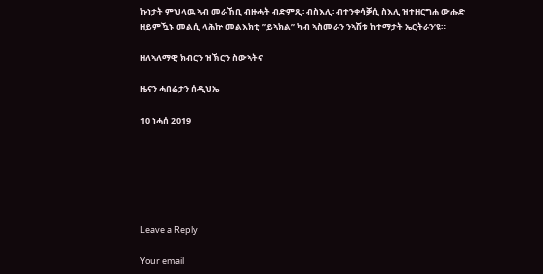ኩነታት ምህላዉ ኣብ መራኸቢ ብዙሓት ብድምጺ፡ ብስእሊ፡ ብተንቀሳቓሲ ስእሊ ዝተዘርግሐ ውሑድ ዘይምዃኑ መልሲ ላሕኵ መልእክቲ ”ይኣክል” ካብ ኣስመራን ንኣሽቱ ከተማታት ኤርትራን’ዩ።

ዘለኣለማዊ ክብርን ዝኽርን ስውኣትና

ዜናን ሓበሬታን ሰዲህኤ

10 ነሓሰ 2019






Leave a Reply

Your email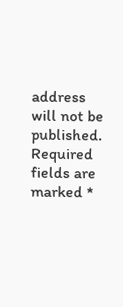address will not be published. Required fields are marked *